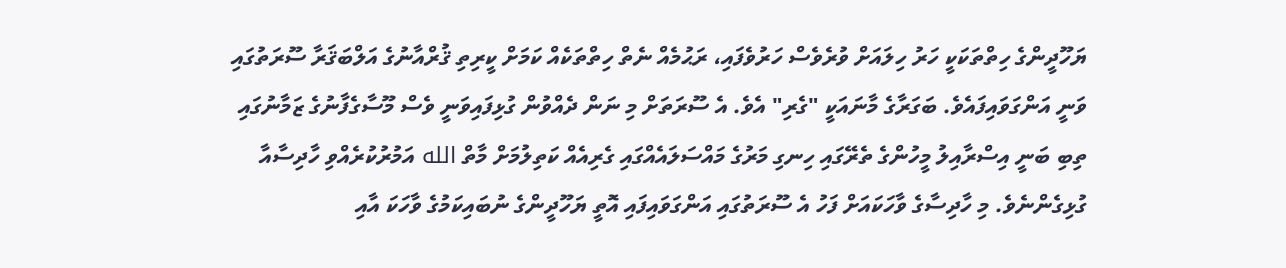ޔަހޫދީންގެ ހިތްތަކަކީ ހަރު ހިލައަށް ވުރެވެސް ހަރުވެފައި، ރަޙުމެއް ނެތް ހިތްތަކެއް ކަމަށް ކީރިތި ޤުރްއާނުގެ އަލްބަޤަރާ ސޫރަތުގައި ވަނީ އަންގަވައިފައެވެ. ބަގަރާގެ މާނައަކީ "ގެރި" އެވެ. އެ ސޫރަތަށް މި ނަން ދެއްވުން ގުޅިފައިވަނީ ވެސް މޫސާގެފާނުގެ ޒަމާނުގައި ތިބި ބަނީ އިސްރާއިލު މީހުންގެ ތެރޭގައި ހިނގި މަރުގެ މައްސަލައެއްގައި ގެރިއެއް ކަތިލުމަށް މާތް الله އަމުރުކުރެއްވި ހާދިސާއާ ގުޅިގެންނެވެ. މި ހާދިސާގެ ވާހަކައަށް ފަހު އެ ސޫރަތުގައި އަންގަވައިފައި އޮތީ ޔަހޫދީންގެ ނުބައިކަމުގެ ވާހަކަ އާއި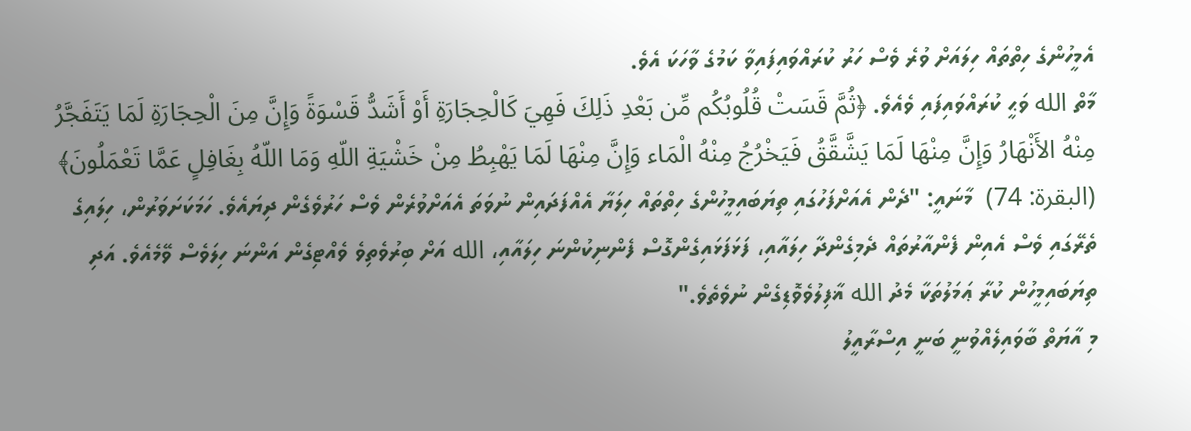އެމީހުންގެ ހިތްތައް ހިލައަށް ވުރެ ވެސް ހަރު ކުރައްވައިފައިވާ ކަމުގެ ވާހަކަ އެވެ.
މާތް الله ވަޙީ ކުރައްވައިފައި ވެއެވެ. ﴿ثُمَّ قَسَتْ قُلُوبُكُم مِّن بَعْدِ ذَلِكَ فَهِيَ كَالْحِجَارَةِ أَوْ أَشَدُّ قَسْوَةً وَإِنَّ مِنَ الْحِجَارَةِ لَمَا يَتَفَجَّرُ مِنْهُ الأَنْهَارُ وَإِنَّ مِنْهَا لَمَا يَشَّقَّقُ فَيَخْرُجُ مِنْهُ الْمَاء وَإِنَّ مِنْهَا لَمَا يَهْبِطُ مِنْ خَشْيَةِ اللّهِ وَمَا اللّهُ بِغَافِلٍ عَمَّا تَعْمَلُونَ﴾ (البقرة: 74)  މާނައީ: "ދެން އެއަށްފަހުގައި ތިޔަބައިމީހުންގެ ހިތްތައް ހިލަޔާ އެއްފަދައިން ނުވަތަ އެއަށްވުރެން ވެސް ހަރުވެގެން ދިޔައެވެ. ހަމަކަށަވަރުން، ހިލައިގެ ތެރޭގައި ވެސް އެއިން ފެންއާރުތައް ދެމިގެންދާ ހިލައާއި، ފަޅަފަޅައިގެންގޮސް ފެންނިކުންނަ ހިލައާއި، الله އަށް ބިރުވެތިވެ ވެއްޓިގެން އަންނަ ހިލަވެސް ވޭމެއެވެ. އަދި ތިޔަބައިމީހުން ކުރާ ޢަމަލުތަކާ މެދު الله ޣާފިލުވެވޮޑިގެން ނުވެތެވެ."
މި އާޔަތް ބާވައިލެއްވުނީ ބަނީ އިސްރާއީލު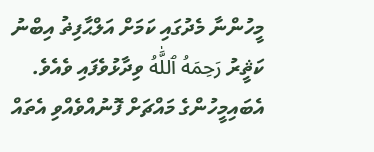މީހުންނާ މެދުގައި ކަމަށް އަލްޙާފިޡު އިބްނު ކަޘީރު رَحِمَهُ ٱللَّٰهُ ވިދާޅުވެފައި ވެއެވެ. އެބައިމީހުންގެ މައްޗަށް ފޮނުއްވެއްވި އެތައް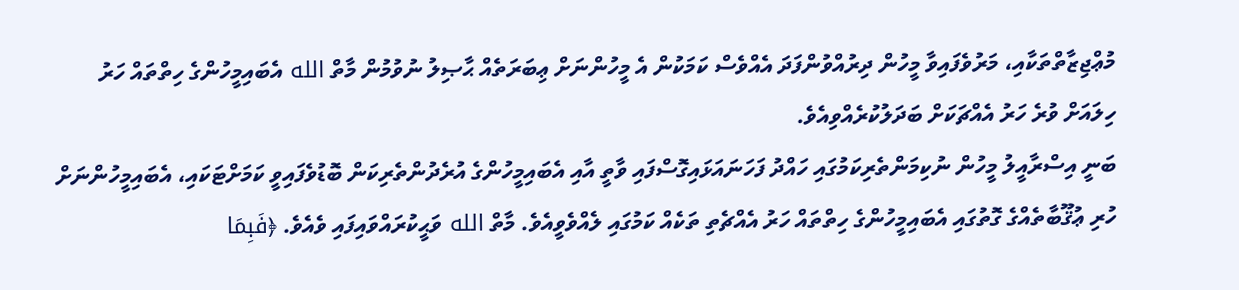މުޢްޖިޒާތްތަކާއި، މަރުވެފައިވާ މީހުން ދިރުއްވުންފަދަ އެއްވެސް ކަމަކުން އެ މީހުންނަށް ޢިބަރަތެއް ޙާޞިލު ނުވުމުން މާތް الله އެބައިމީހުންގެ ހިތްތައް ހަރު ހިލައަށް ވުރެ ހަރު އެއްޗަކަށް ބަދަލުކުރެއްވިއެވެ.
ބަނީ އިސްރާއީލު މީހުން ނުކިމަންތެރިކަމުގައި ހައްދު ފަހަނައަޅައިގޮސްފައި ވާތީ އާއި އެބައިމީހުންގެ އުރެދުންތެރިކަން ބޮޑުވެފައިވީ ކަމަށްޓަކައި، އެބައިމީހުންނަށް ހުރި ޢުޤޫބާތެއްގެ ގޮތުގައި އެބައިމީހުންގެ ހިތްތައް ހަރު އެއްޗެތި ތަކެއް ކަމުގައި ލެއްވެވީއެވެ. މާތް الله ވަޙީކުރައްވައިފައި ވެއެވެ. ﴿فَبِمَا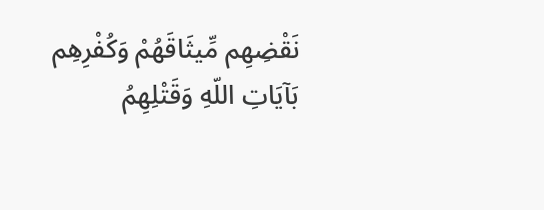نَقْضِهِم مِّيثَاقَهُمْ وَكُفْرِهِم بَآيَاتِ اللّهِ وَقَتْلِهِمُ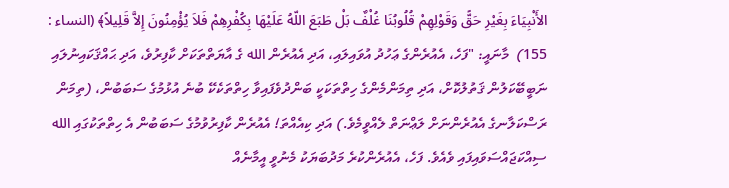الأَنْبِيَاءَ بِغَيْرِ حَقًّ وَقَوْلِهِمْ قُلُوبُنَا غُلْفٌ بَلْ طَبَعَ اللّهُ عَلَيْهَا بِكُفْرِهِمْ فَلاَ يُؤْمِنُونَ إِلاَّ قَلِيلاً﴾ (النساء : 155)  މާނައީ: "ފަހެ، އެއުރެންގެ ޢަހުދު އުވައިލައި، އަދި އެއުރެން الله ގެ އާޔަތްތަކަށް ކާފިރުވެ، އަދި ޙައްޤަކައިނުލައި ނަބީބޭކަލުން ޤަތުލުކޮށް، އަދި ތިމަންމެންގެ ހިތްތަކަކީ ބަންދުވެފައިވާ ހިތްތަކެކޭ ބުނެ އުޅުމުގެ ސަބަބުން، (ތިމަން ރަސްކަލާނގެ އެއުރެންނަށް ލަޢްނަތް ލެއްވީމެވެ.) އަދި ކިއެއްތަ! އެއުރެން ކާފިރުވުމުގެ ސަބަބުން އެ ހިތްތަކުގައި الله ސިއްކަޖައްސަވައިފައި ވެއެވެ. ފަހެ، އެއުރެންކުރެ މަދުބަޔަކު މެނުވީ އީމާނެއް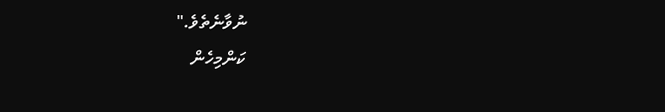ނުވާނެތެވެ."
ކަންމިހެން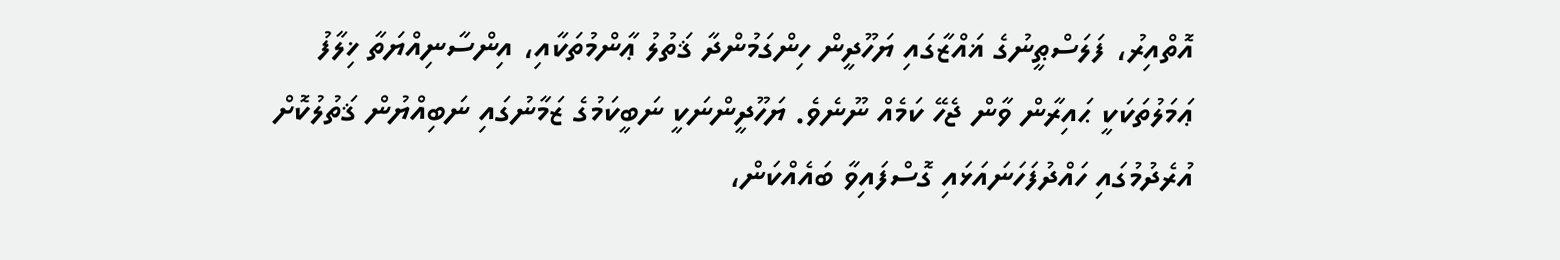އޮތްއިރު، ފަލަސްޠީނުގެ ޣައްޒާގައި ޔަހޫދީން ހިންގަމުންދާ ޤަތުލު ޢާންމުތަކާއި، އިންސާނިއްޔަތާ ޚިލާފު ޢަމަލުތަކަކީ ޙައިރާން ވާން ޖެހޭ ކަމެއް ނޫނެވެ. ޔަހޫދީންނަކީ ނަބީކަމުގެ ޒަމާނުގައި ނަބިއްޔުން ޤަތުލުކޮށް އުރެދުމުގައި ހައްދުފަހަނައަޅައި ގޮސްފައިވާ ބައެއްކަން،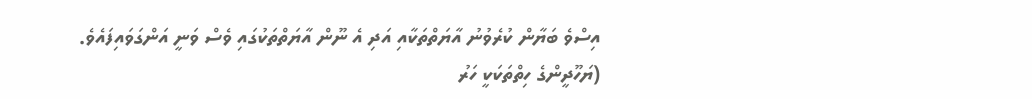އިސްވެ ބަޔާން ކުރެވުނު އާޔަތްތަކާއި އަދި އެ ނޫން އާޔަތްތަކުގައި ވެސް ވަނީ އަންގަވައިފައެވެ.
(ޔަހޫދީންގެ ހިތްތަކަކީ ހަރު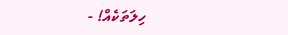ހިލަތަކެއް! -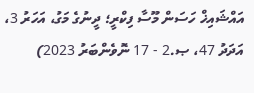އައްޝައިޚް ހަސަން މޫސާ ފިކްރީ؛ ދީނުގެ މަގު، އަހަރު 3، އަދަދު 47، ޞ.2 - 17 ނޮވެންބަރު 2023)